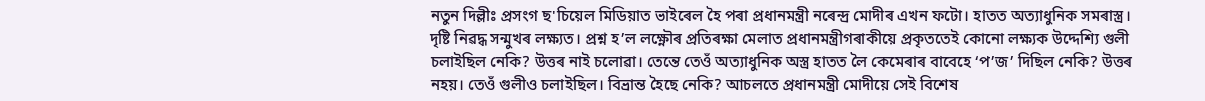নতুন দিল্লীঃ প্ৰসংগ ছ'চিয়েল মিডিয়াত ভাইৰেল হৈ পৰা প্ৰধানমন্ত্ৰী নৰেন্দ্ৰ মোদীৰ এখন ফটো। হাতত অত্যাধুনিক সমৰাস্ত্ৰ। দৃষ্টি নিৱদ্ধ সন্মুখৰ লক্ষ্যত। প্ৰশ্ন হ’ল লক্ষ্ণৌৰ প্ৰতিৰক্ষা মেলাত প্ৰধানমন্ত্ৰীগৰাকীয়ে প্ৰকৃততেই কোনো লক্ষ্যক উদ্দেশ্যি গুলী চলাইছিল নেকি? উত্তৰ নাই চলোৱা। তেন্তে তেওঁ অত্যাধুনিক অস্ত্ৰ হাতত লৈ কেমেৰাৰ বাবেহে ‘প’জ’ দিছিল নেকি? উত্তৰ নহয়। তেওঁ গুলীও চলাইছিল। বিভ্ৰান্ত হৈছে নেকি? আচলতে প্ৰধানমন্ত্ৰী মোদীয়ে সেই বিশেষ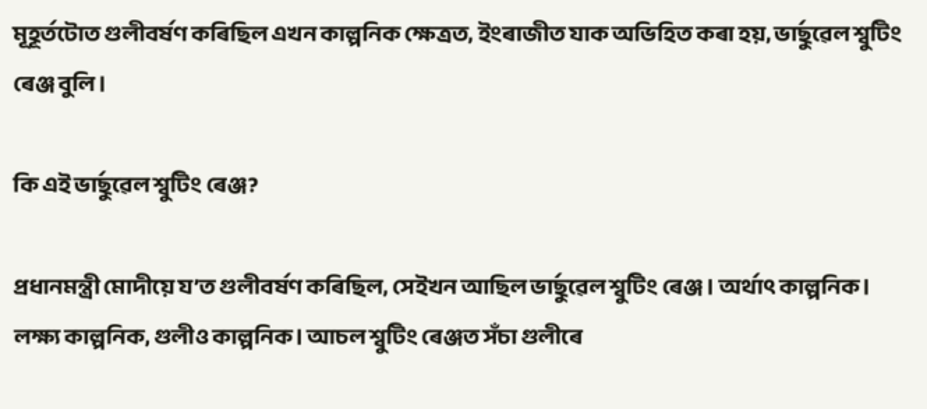মূহূৰ্তটোত গুলীবৰ্ষণ কৰিছিল এখন কাল্পনিক ক্ষেত্ৰত, ইংৰাজীত যাক অভিহিত কৰা হয়, ভাৰ্ছুৱেল শ্বুটিং ৰেঞ্জ বুলি।

কি এই ভাৰ্ছুৱেল শ্বুটিং ৰেঞ্জ?

প্ৰধানমন্ত্ৰী মোদীয়ে য’ত গুলীবৰ্ষণ কৰিছিল, সেইখন আছিল ভাৰ্ছুৱেল শ্বুটিং ৰেঞ্জ। অৰ্থাৎ কাল্পনিক। লক্ষ্য কাল্পনিক, গুলীও কাল্পনিক। আচল শ্বুটিং ৰেঞ্জত সঁচা গুলীৰে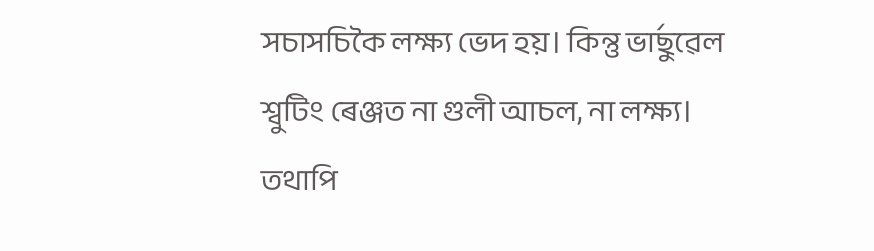সচাসচিকৈ লক্ষ্য ভেদ হয়। কিন্তু ভাৰ্ছুৱেল শ্বুটিং ৰেঞ্জত না গুলী আচল, না লক্ষ্য। তথাপি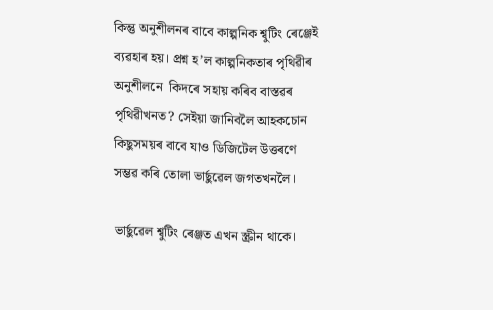কিন্তু অনুশীলনৰ বাবে কাল্পনিক শ্বুটিং ৰেঞ্জেই ব্যৱহাৰ হয়। প্ৰশ্ন হ’ল কাল্পনিকতাৰ পৃথিৱীৰ অনুশীলনে  কিদৰে সহায় কৰিব বাস্তৱৰ পৃথিৱীখনত? সেইয়া জানিবলৈ আহকচোন কিছুসময়ৰ বাবে যাও ডিজিটেল উত্তৰণে সম্ভৱ কৰি তোলা ভাৰ্ছুৱেল জগতখনলৈ।

ভাৰ্ছুৱেল শ্বুটিং ৰেঞ্জত এখন স্ক্ৰীন থাকে।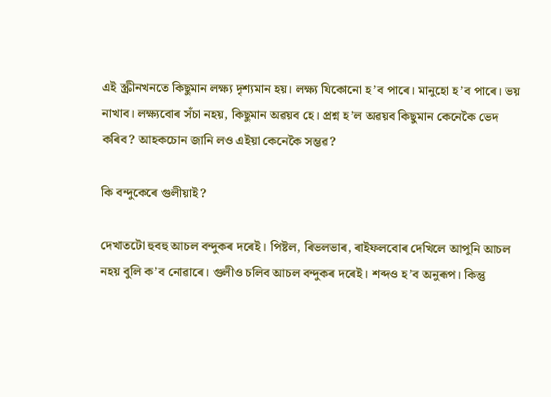এই স্ক্ৰীনখনতে কিছুমান লক্ষ্য দৃশ্যমান হয়। লক্ষ্য যিকোনো হ’ব পাৰে। মানুহো হ’ব পাৰে। ভয় নাখাব। লক্ষ্যবোৰ সঁচা নহয়, কিছুমান অৱয়ব হে। প্ৰশ্ন হ’ল অৱয়ব কিছুমান কেনেকৈ ভেদ কৰিব? আহকচোন জানি লও এইয়া কেনেকৈ সম্ভৱ?

কি বন্দুকেৰে গুলীয়াই?

দেখাতটো হুবহু আচল বন্দুকৰ দৰেই। পিষ্টল, ৰিভলভাৰ, ৰাইফলবোৰ দেখিলে আপুনি আচল নহয় বুলি ক’ব নোৱাৰে। গুলীও চলিব আচল বন্দুকৰ দৰেই। শব্দও হ’ব অনুৰূপ। কিন্তু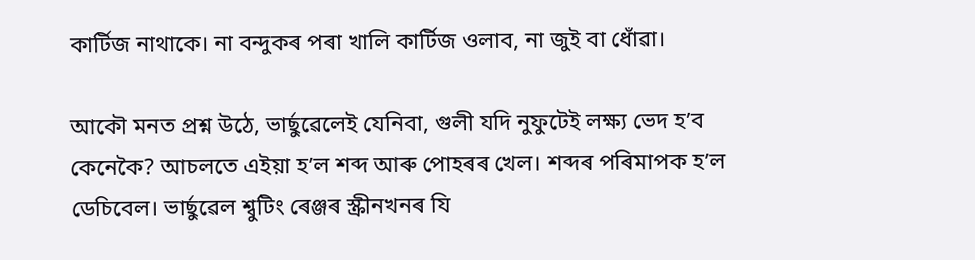কাৰ্টিজ নাথাকে। না বন্দুকৰ পৰা খালি কাৰ্টিজ ওলাব, না জুই বা ধোঁৱা।

আকৌ মনত প্ৰশ্ন উঠে, ভাৰ্ছুৱেলেই যেনিবা, গুলী যদি নুফুটেই লক্ষ্য ভেদ হ’ব কেনেকৈ? আচলতে এইয়া হ’ল শব্দ আৰু পোহৰৰ খেল। শব্দৰ পৰিমাপক হ’ল ডেচিবেল। ভাৰ্ছুৱেল শ্বুটিং ৰেঞ্জৰ স্ক্ৰীনখনৰ যি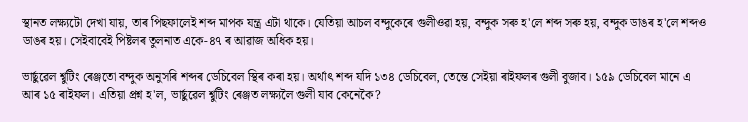স্থানত লক্ষ্যটো দেখা যায়, তাৰ পিছফালেই শব্দ মাপক যন্ত্ৰ এটা থাকে। যেতিয়া আচল বন্দুকেৰে গুলীওৱা হয়, বন্দুক সৰু হ'লে শব্দ সৰু হয়, বন্দুক ডাঙৰ হ'লে শব্দও ডাঙৰ হয়। সেইবাবেই পিষ্টলৰ তুলনাত একে-৪৭ ৰ আৱাজ অধিক হয়।

ভাৰ্ছুৱেল শ্বুটিং ৰেঞ্জতো বন্দুক অনুসৰি শব্দৰ ডেচিবেল স্থিৰ কৰা হয়। অৰ্থাৎ শব্দ যদি ১৩৪ ডেচিবেল, তেন্তে সেইয়া ৰাইফলৰ গুলী বুজাব। ১৫৯ ডেচিবেল মানে এ আৰ ১৫ ৰাইফল। এতিয়া প্ৰশ্ন হ'ল, ভাৰ্ছুৱেল শ্বুটিং ৰেঞ্জত লক্ষ্যলৈ গুলী যাব কেনেকৈ?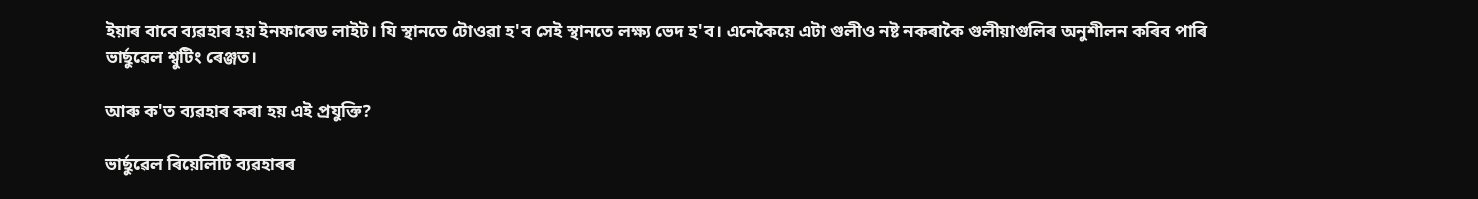ইয়াৰ বাবে ব্যৱহাৰ হয় ইনফাৰেড লাইট। যি স্থানতে টোওৱা হ'ব সেই স্থানতে লক্ষ্য ভেদ হ'ব। এনেকৈয়ে এটা গুলীও নষ্ট নকৰাকৈ গুলীয়াগুলিৰ অনুশীলন কৰিব পাৰি ভাৰ্ছুৱেল শ্বুটিং ৰেঞ্জত।

আৰু ক'ত ব্যৱহাৰ কৰা হয় এই প্ৰযুক্তি?

ভাৰ্ছুৱেল ৰিয়েলিটি ব্যৱহাৰৰ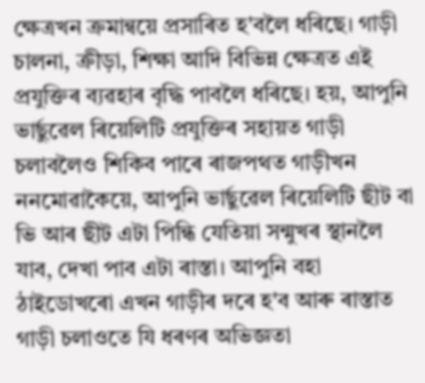ক্ষেত্ৰখন ক্ৰমান্বয়ে প্ৰসাৰিত হ'বলৈ ধৰিছে। গাড়ী চালনা, ক্ৰীড়া, শিক্ষা আদি বিভিন্ন ক্ষেত্ৰত এই প্ৰযুক্তিৰ ব্যৱহাৰ বৃদ্ধি পাবলৈ ধৰিছে। হয়, আপুনি ভাৰ্ছুৱেল ৰিয়েলিটি প্ৰযুক্তিৰ সহায়ত গাড়ী চলাবলৈও শিকিব পাৰে ৰাজপথত গাড়ীখন ননমোৱাকৈয়ে, আপুনি ভাৰ্ছুৱেল ৰিয়েলিটি ছীট বা ভি আৰ ছীট এটা পিন্ধি যেতিয়া সন্মুখৰ স্থানলৈ যাব, দেখা পাব এটা ৰাস্তা। আপুনি বহা ঠাইডোখৰো এখন গাড়ীৰ দৰে হ'ব আৰু ৰাস্তাত গাড়ী চলাওতে যি ধৰণৰ অভিজ্ঞতা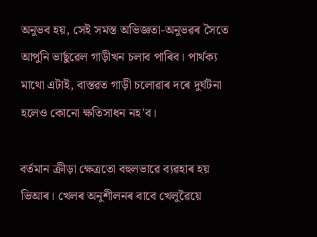অনুভব হয়, সেই সমস্ত অভিজ্ঞতা-অনুভৱৰ সৈতে আপুনি ভাৰ্ছুৱেল গাড়ীখন চলাব পাৰিব। পাৰ্থক্য মাথো এটাই, বাস্তৱত গাড়ী চলোৱাৰ দৰে দুৰ্ঘটনা হলেও কোনো ক্ষতিসাধন নহ'ব।

বৰ্তমান ক্ৰীড়া ক্ষেত্ৰতো বহুলভাৱে ব্যৱহাৰ হয় ভিআৰ। খেলৰ অনুশীলনৰ বাবে খেলুৱৈয়ে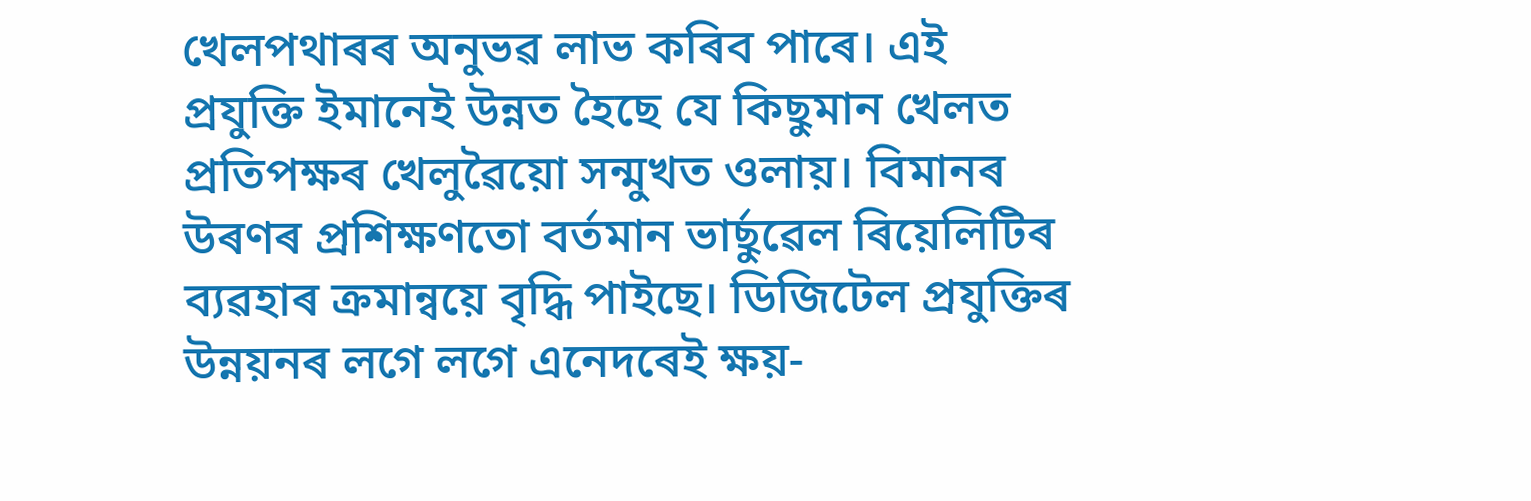খেলপথাৰৰ অনুভৱ লাভ কৰিব পাৰে। এই প্ৰযুক্তি ইমানেই উন্নত হৈছে যে কিছুমান খেলত প্ৰতিপক্ষৰ খেলুৱৈয়ো সন্মুখত ওলায়। বিমানৰ উৰণৰ প্ৰশিক্ষণতো বৰ্তমান ভাৰ্ছুৱেল ৰিয়েলিটিৰ ব্যৱহাৰ ক্ৰমান্বয়ে বৃদ্ধি পাইছে। ডিজিটেল প্ৰযুক্তিৰ উন্নয়নৰ লগে লগে এনেদৰেই ক্ষয়-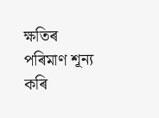ক্ষতিৰ পৰিমাণ শূন্য কৰি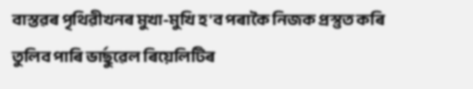বাস্তৱৰ পৃথিৱীখনৰ মুখা-মুখি হ'ব পৰাকৈ নিজক প্ৰস্তুত কৰি তুলিব পাৰি ভাৰ্ছুৱেল ৰিয়েলিটিৰ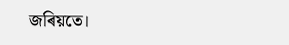জৰিয়তে।